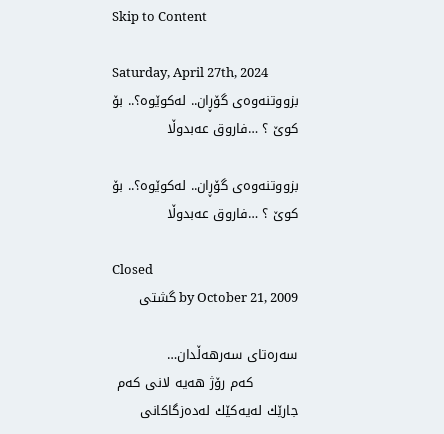Skip to Content

Saturday, April 27th, 2024
بزووتنه‌وه‌ی گۆڕان.. له‌كوێوه‌؟.. بۆ كوێ‌ ؟ …فاروق عه‌بدوڵا

بزووتنه‌وه‌ی گۆڕان.. له‌كوێوه‌؟.. بۆ كوێ‌ ؟ …فاروق عه‌بدوڵا

Closed
by October 21, 2009 گشتی

سه‌ره‌تای سه‌رهه‌ڵدان…
          كه‌م رۆژ هه‌یه‌ لانی كه‌م جارێك له‌یه‌كێك له‌ده‌زگاكانی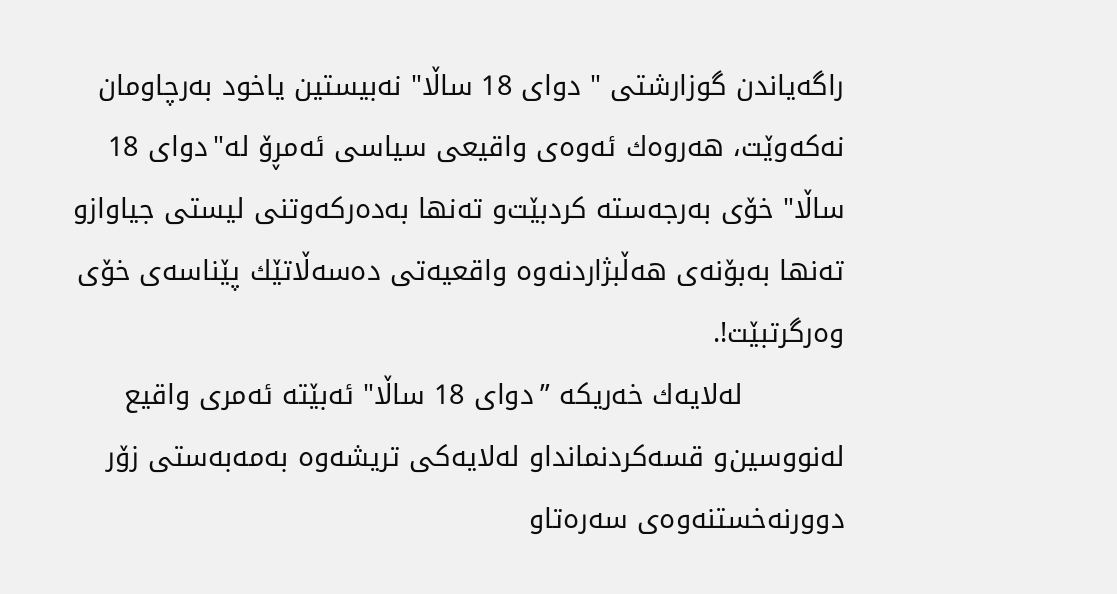راگه‌یاندن گوزارشتی " دوای 18 ساڵا" نه‌بیستین یاخود به‌رچاومان نه‌كه‌وێت، هه‌روه‌ك ئه‌وه‌ی واقیعی سیاسی ئه‌مڕۆ له‌"دوای 18 ساڵا" خۆی به‌رجه‌سته‌ كردبێت‌و ته‌نها به‌ده‌ركه‌وتنی لیستی جیاواز‌و ته‌نها به‌بۆنه‌ی هه‌ڵبژاردنه‌وه‌ واقعیه‌تی ده‌سه‌ڵاتێك پێناسه‌ی خۆی وه‌رگرتبێت!.
           له‌لایه‌ك خه‌ریكه‌ ”دوای 18 ساڵا" ئه‌بێته‌ ئه‌مری واقیع له‌نووسین‌و قسه‌كردنماندا‌و له‌لایه‌كی تریشه‌وه‌ به‌مه‌به‌ستی زۆر دوورنه‌خستنه‌وه‌ی سه‌ره‌تا‌و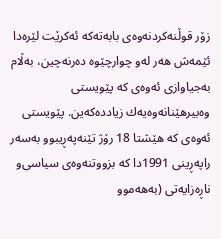زۆر قوڵنه‌كردنه‌وه‌ی بابه‌ته‌كه‌ ئه‌كرێت لێره‌دا ئێمه‌ش هه‌ر له‌و چوارچێوه‌ ده‌رنه‌چین، به‌ڵام به‌جیاوازی ئه‌وه‌ی كه‌ پێویستی وه‌بیرهێنانه‌وه‌یه‌ك زیادده‌كه‌ین. پێویستی ئه‌وه‌ی كه‌ هێشتا 18 رۆژ تێنه‌په‌ڕیبوو به‌سه‌ر راپه‌ڕینی 1991دا كه‌ بزووتنه‌وه‌ی سیاسی‌و ناڕه‌زایه‌تی (به‌هه‌موو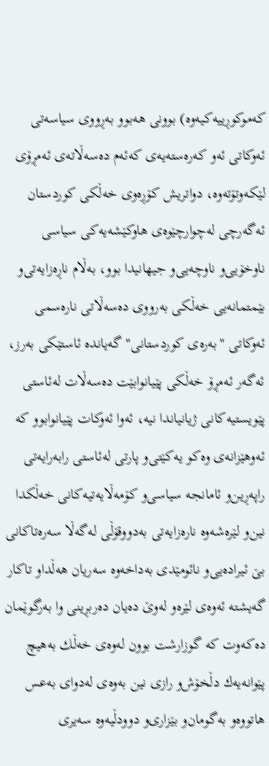كه‌موكوڕییه‌كیه‌وه‌) بوونی هه‌بوو به‌ڕووی سیاسه‌تی ئه‌وكاتی ئه‌و كه‌ره‌سته‌یه‌ی كه‌ئه‌م ده‌سه‌ڵاته‌ی ئه‌مڕۆی لێكه‌وتۆته‌وه‌، دواتریش كۆڕه‌وی خه‌ڵكی كوردستان ئه‌گه‌رچی له‌چوارچێوه‌ی هاوكێشه‌یه‌كی سیاسی ناوخۆیی‌و ناوچه‌یی‌و جیهانیدا بوو، به‌ڵام ناڕه‌زایه‌تی‌و بێمتمانه‌یی خه‌ڵكی به‌رووی ده‌سه‌ڵاتی ناره‌سمی ئه‌وكاتی "به‌ره‌ی كوردستانی" گه‌یانده‌ ئاستێكی به‌رز، ئه‌گه‌ر ئه‌مڕۆ خه‌ڵكی پێیانوابێت ده‌سه‌ڵات له‌ئاستی پێویستیه‌كانی ژیانیاندا نیه‌، ئه‌وا ئه‌وكات پێیانوابوو كه‌ ئه‌وهێزانه‌ی وه‌كو یه‌كێتی‌و پارتی له‌ئاستی رابه‌رایه‌تی راپه‌ڕین‌و ئامانجه‌ سیاسی‌و كۆمه‌ڵایه‌تیه‌كانی خه‌ڵكدا نین‌و لێره‌شه‌وه‌ ناره‌زایه‌تی به‌دووقۆڵی له‌گه‌ڵا سه‌ره‌تاكانی بێ ئیراده‌یی‌و نائومێدی به‌داخه‌وه‌ سه‌ریان هه‌ڵدا‌و تاكار گه‌یشته‌ ئه‌وه‌ی لێره‌و له‌وێ‌ ده‌یان ده‌ربڕینی وا به‌رگوێمان ده‌كه‌وت كه‌ گوزارشت بوون له‌وه‌ی خه‌ڵك به‌هیچ پێوانه‌یه‌ك دڵخۆش‌و رازی نین به‌وه‌ی له‌دوای به‌عس هاتووه‌‌و به‌گومان‌و بێزاری‌و دوودڵیه‌وه‌ سه‌یری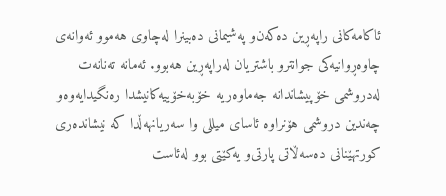ئاكامه‌كانی راپه‌ڕین ده‌كه‌ن‌و په‌شیمانی ده‌بینرا له‌چاوی هه‌موو ئه‌وانه‌ی چاوه‌ڕوانیه‌كی جوانتر‌و باشتریان له‌راپه‌ڕین هه‌بوو. ئه‌مانه‌ ته‌نانه‌ت له‌دروشمی خۆپیشاندانه‌ جه‌ماوه‌ریه‌ خۆبه‌خۆییه‌كانیشدا ره‌نگیدایه‌وه‌‌و چه‌ندین دروشمی هۆنراوه‌ ئاسای میللی وا سه‌ریانهه‌ڵدا كه‌ نیشانده‌ری كورتهێنانی ده‌سه‌ڵاتی پارتی‌و یه‌كێتی بوو له‌ئاست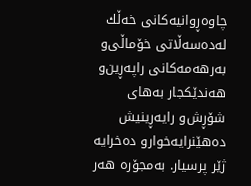چاوه‌ڕوانیه‌كانی خه‌ڵك له‌ده‌سه‌ڵاتی خۆماڵی‌و به‌رهه‌مه‌كانی راپه‌ڕین‌و هه‌ندێكجار به‌های شۆڕش‌و رایه‌ڕینیش ده‌هێنرایه‌خوارو ده‌خرایه‌ ژێر پرسیار. به‌مجۆره‌ هه‌ر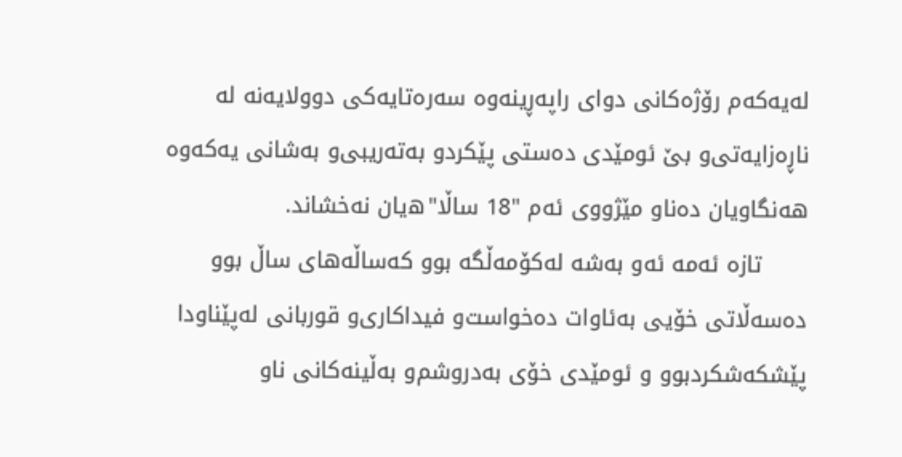له‌یه‌كه‌م رۆژه‌كانی دوای راپه‌ڕینه‌وه‌ سه‌ره‌تایه‌كی دوولایه‌نه‌ له‌ ناڕه‌زایه‌تی‌و بێ ئومێدی ده‌ستی پێكرد‌و به‌ته‌ریبی‌و به‌شانی یه‌كه‌وه‌ هه‌نگاویان ده‌ناو مێژووی ئه‌م "18 ساڵا"ه‌یان نه‌خشاند.
      تازه‌ ئه‌مه‌ ئه‌و به‌شه‌ له‌كۆمه‌ڵگه‌ بوو كه‌ساڵه‌های ساڵ بوو ده‌سه‌ڵاتی خۆیی به‌ئاوات ده‌خواست‌و فیداكاری‌و قوربانی له‌پێناودا پێشكه‌شكردبوو ‌و ئومێدی خۆی به‌دروشم‌و به‌ڵینه‌كانی ناو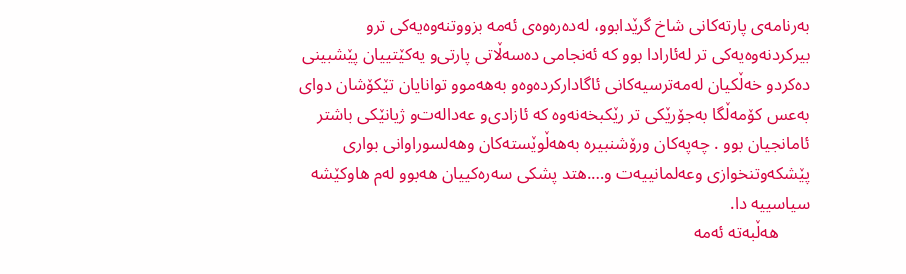به‌رنامه‌ی پارته‌كانی شاخ گرێدابوو، له‌ده‌ره‌وه‌ی ئه‌مه‌ بزووتنه‌وه‌یه‌كی تر‌و بیركردنه‌وه‌یه‌كی تر له‌ئارادا بوو كه‌ ئه‌نجامی ده‌سه‌ڵاتی پارتی‌و یه‌كێتییان پێشبینی ده‌كرد‌و خه‌ڵكیان له‌مه‌ترسیه‌كانی ئاگاداركرده‌وه‌‌و به‌هه‌موو توانایان تێكۆشان دوای به‌عس كۆمه‌ڵگا به‌جۆرێكی تر رێكبخه‌نه‌وه‌ كه‌ ئازادی‌و عه‌داله‌ت‌و ژیانێكی باشتر ئامانجیان بوو . چه‌په‌كان ورۆشنبیره‌ به‌هه‌ڵوێسته‌كان وهه‌لسوراوانی بواری پێشكه‌وتنخوازی وعه‌لمانییه‌ت و….هتد پشكی سه‌ره‌كییان هه‌بوو له‌م هاوكێشه‌ سیاسییه‌ دا.
       هه‌ڵبه‌ته‌ ئه‌مه‌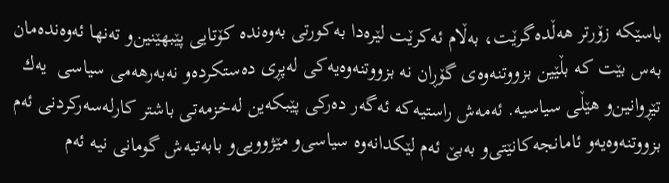باسێكه‌ زۆرتر هه‌ڵده‌گرێت، به‌ڵام ئه‌كرێت لێره‌دا به‌كورتی به‌وه‌نده‌ كۆتایی پێبهێنین‌و ته‌نها ئه‌وه‌نده‌مان به‌س بێت كه‌ بڵێین بزووتنه‌وه‌ی گۆڕان نه‌ بزووتنه‌وه‌یه‌كی له‌پڕی ده‌ستكرده‌‌و نه‌به‌رهه‌می سیاسی  یه‌ك تێڕوانین‌و هێڵی سیاسیه‌. ئه‌مه‌ش راستیه‌كه‌ ئه‌گه‌ر ده‌ركی پێبكه‌ین له‌خزمه‌تی باشتر كارله‌سه‌ركردنی ئه‌م بزووتنه‌وه‌یه‌‌و ئامانجه‌كانێتی‌و به‌بێ‌ ئه‌م لێكدانه‌وه‌ سیاسی‌و مێژوویی‌و بابه‌تیه‌ش گومانی نیه‌ ئه‌م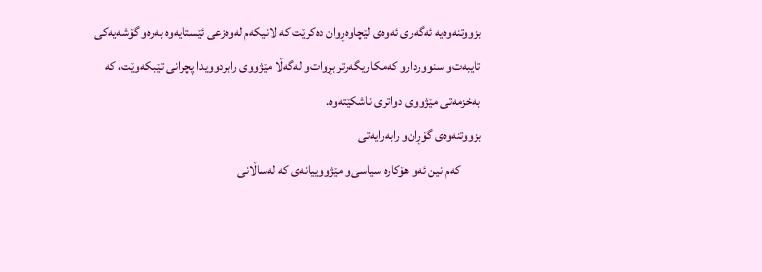بزووتنه‌وه‌یه‌ ئه‌گه‌ری ئه‌وه‌ی لێچاوه‌ڕوان ده‌كرێت كه‌ لانیكه‌م له‌وه‌زعی ئێستایه‌وه‌ به‌ره‌و گۆشه‌یه‌كی تایبه‌ت‌و سنووردار‌و كه‌مكاریگه‌رتر بڕوات‌و له‌گه‌ڵا مێژووی رابردوویدا پچرانی تێبكه‌وێت، كه‌ به‌خزمه‌تی مێژووی دواتری ناشكێته‌وه‌.
بزووتنه‌وه‌ی گۆڕان‌و رابه‌رایه‌تی
        كه‌م نین ئه‌و هۆكاره‌ سیاسی‌و مێژووییانه‌ی كه‌ له‌ساڵانی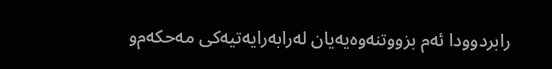رابردوودا ئه‌م بزووتنه‌وه‌یه‌یان له‌رابه‌رایه‌تیه‌كی مه‌حكه‌م‌و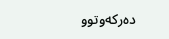ده‌ركه‌وتوو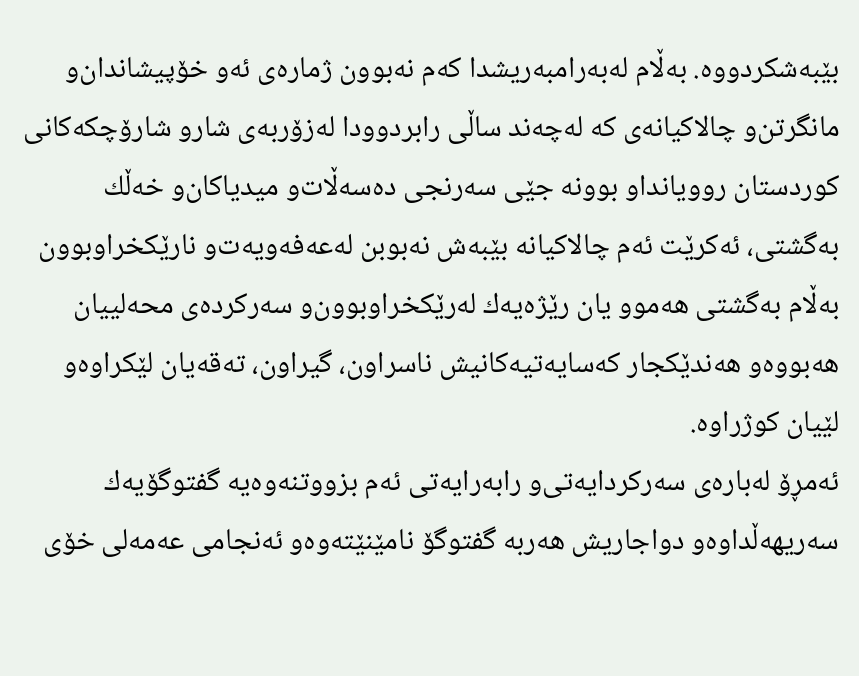بێبه‌شكردووه‌. به‌ڵام له‌به‌رامبه‌ریشدا كه‌م نه‌بوون ژماره‌ی ئه‌و خۆپیشاندان‌و مانگرتن‌و چالاكیانه‌ی كه‌ له‌چه‌ند ساڵی رابردوودا له‌زۆربه‌ی شار‌و شارۆچكه‌كانی كوردستان روویاندا‌و بوونه‌ جێی سه‌رنجی ده‌سه‌ڵات‌و میدیاكان‌و خه‌ڵك به‌گشتی، ئه‌كرێت ئه‌م چالاكیانه‌ بێبه‌ش نه‌بوبن له‌عه‌فه‌ویه‌ت‌و نارێكخراوبوون به‌ڵام به‌گشتی هه‌موو یان رێژه‌یه‌ك له‌رێكخراوبوون‌و سه‌ركرده‌ی محه‌لییان هه‌بووه‌‌و هه‌ندێكجار كه‌سایه‌تیه‌كانیش ناسراون، گیراون، ته‌قه‌یان لێكراوه‌‌و لێیان كوژراوه‌.
ئه‌مڕۆ له‌باره‌ی سه‌ركردایه‌تی‌و رابه‌رایه‌تی ئه‌م بزووتنه‌وه‌یه‌ گفتوگۆیه‌ك سه‌ریهه‌ڵداوه‌‌و دواجاریش هه‌ربه‌ گفتوگۆ نامێنێته‌وه‌‌و ئه‌نجامی عه‌مه‌لی خۆی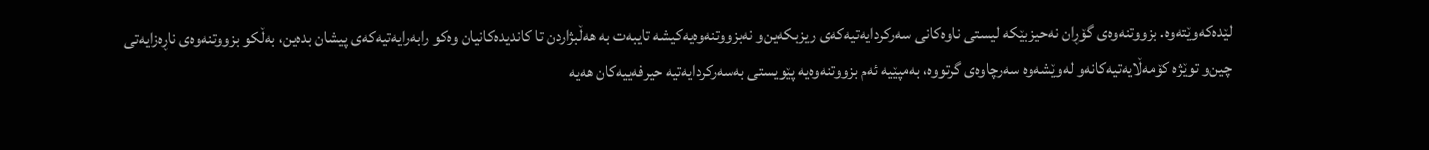لێده‌كه‌وێته‌وه‌. بزووتنه‌وه‌ی گۆڕان نه‌حیزبێكه‌ لیستی ناوه‌كانی سه‌ركردایه‌تیه‌كه‌ی ریزبكه‌ین‌و نه‌بزووتنه‌وه‌یه‌كیشه‌ تایبه‌ت به‌ هه‌ڵبژاردن تا كاندیده‌كانیان وه‌كو رابه‌رایه‌تیه‌كه‌ی پیشان بده‌ین، به‌ڵكو بزووتنه‌وه‌ی ناڕه‌زایه‌تی چین‌و توێژه‌ كۆمه‌ڵایه‌تیه‌كانه‌‌و له‌وێشه‌وه‌ سه‌رچاوه‌ی گرتووه‌، به‌مپێیه‌ ئه‌م بزووتنه‌وه‌یه‌ پێویستی به‌سه‌ركردایه‌تیه‌ حیرفه‌ییه‌كان هه‌یه‌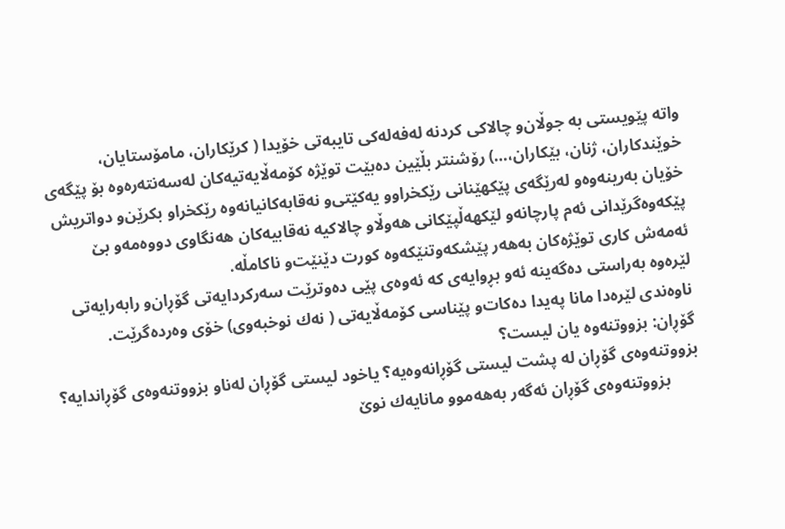واته‌ پێویستی به‌ جوڵان‌و چالاكی كردنه‌ له‌فه‌له‌كی تایبه‌تی خۆیدا ( كرێكاران، مامۆستایان، خوێندكاران، ژنان، بێكاران،…) رۆشنتر بڵێین ده‌بێت توێژه‌ كۆمه‌ڵایه‌تیه‌كان له‌سه‌نته‌ره‌وه‌ بۆ پێگه‌ی خۆیان به‌رینه‌وه‌‌و له‌رێگه‌ی پێكهێنانی رێكخرا‌و‌و یه‌كێتی‌و نه‌قابه‌كانیانه‌وه‌ رێكخراو بكرێن‌و دواتریش پێكه‌وه‌گرێدانی ئه‌م پارچانه‌‌و لێكهه‌ڵپێكانی هه‌وڵا‌و چالاكیه‌ نه‌قابیه‌كان هه‌نگاوی دووه‌مه‌‌و بێ ئه‌مه‌ش كاری توێژه‌كان به‌هه‌ر پێشكه‌وتنێكه‌وه‌ كورت دێنێت‌و ناكامڵه‌.
لێره‌وه‌ به‌راستی ده‌گه‌ینه‌ ئه‌و بڕوایه‌ی كه‌ ئه‌وه‌ی پێی ده‌وترێت سه‌ركردایه‌تی گۆڕان‌و رابه‌رایه‌تی ناوه‌ندی لێره‌دا مانا په‌یدا ده‌كات‌و پێناسی كۆمه‌ڵایه‌تی ( نه‌ك نوخبه‌وی) خۆی وه‌رده‌گرێت.
گۆڕان: بزووتنه‌وه‌ یان لیست؟
بزووتنه‌وه‌ی گۆڕان له‌ پشت لیستی گۆڕانه‌وه‌یه‌؟ یاخود لیستی گۆڕان له‌ناو بزووتنه‌وه‌ی گۆڕاندایه‌؟
       بزووتنه‌وه‌ی گۆڕان ئه‌گه‌ر به‌هه‌موو مانایه‌ك نوێ‌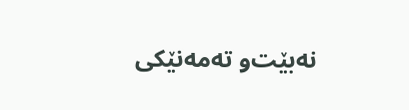نه‌بێت‌و ته‌مه‌نێكی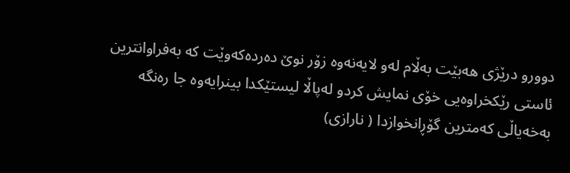دوور‌و درێژی هه‌بێت به‌ڵام له‌و لایه‌نه‌وه‌ زۆر نوێ‌ ده‌رده‌كه‌وێت كه‌ به‌فراوانترین ئاستی رێكخراوه‌یی خۆی نمایش كرد‌و له‌پاڵا لیستێكدا بینرایه‌وه‌ جا ره‌نگه‌ به‌خه‌یاڵی كه‌مترین گۆڕانخوازدا ( نارازی)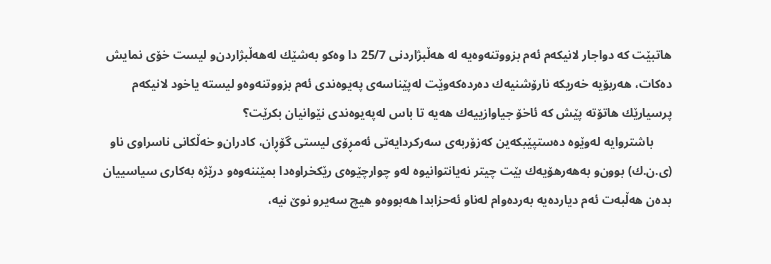هاتبێت كه‌ دواجار لانیكه‌م ئه‌م بزووتنه‌وه‌یه‌ له‌ هه‌ڵبژاردنی 25/7 دا وه‌كو به‌شێك له‌هه‌ڵبژاردن‌و لیست خۆی نمایش ده‌كات، هه‌ربۆیه‌ خه‌ریكه‌ نارۆشنیه‌ك ده‌رده‌كه‌وێت له‌پێناسه‌ی په‌یوه‌ندی ئه‌م بزووتنه‌وه‌‌و لیسته‌ یاخود لانیكه‌م پرسیارێك هاتۆته‌ پێش كه‌ ئاخۆ جیاوازییه‌ك هه‌یه‌ تا باس له‌په‌یوه‌ندی نێوانیان بكرێت؟
      باشتروایه‌ له‌وێوه‌ ده‌ستپێبكه‌ین كه‌زۆربه‌ی سه‌ركردایه‌تی ئه‌مڕۆی لیستی گۆڕان، كادران‌و خه‌ڵكانی ناسراوی ناو (ی.ن.ك) بوون‌و به‌هه‌رهۆیه‌ك بێت چیتر نه‌یانتوانیوه‌ له‌و چوارچێوه‌ی رێكخراوه‌دا بمێننه‌وه‌‌و درێژه‌ به‌كاری سیاسییان بده‌ن هه‌ڵبه‌ت ئه‌م دیارده‌یه‌ به‌رده‌وام له‌ناو ئه‌حزابدا هه‌بووه‌‌و هیچ سه‌یر‌و نوێ‌ نیه‌،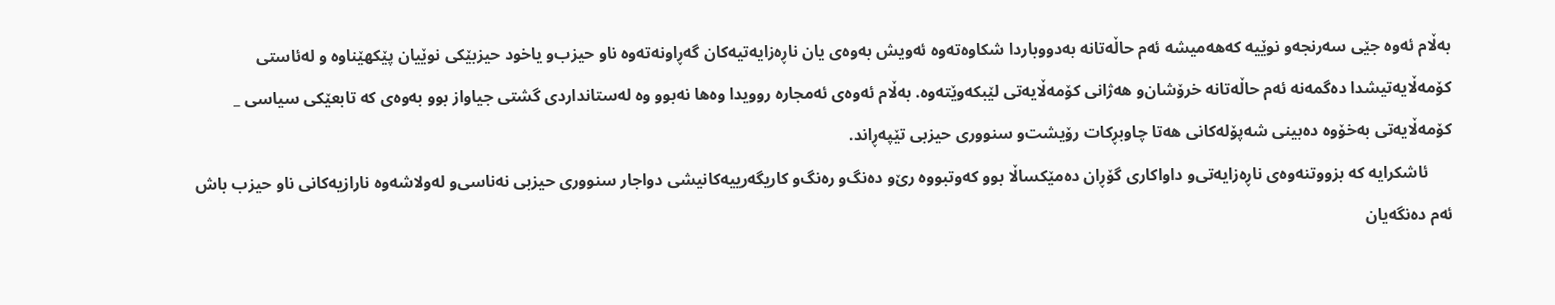به‌ڵام ئه‌وه‌ جێی سه‌رنجه‌و نوێیه‌ كه‌هه‌میشه‌ ئه‌م حاڵه‌تانه‌ به‌دووباردا شكاوه‌ته‌وه‌ ئه‌ویش به‌وه‌ی یان ناڕه‌زایه‌تیه‌كان گه‌ڕاونه‌ته‌وه‌ ناو حیزب‌و یاخود حیزبێكی نوێیان پێكهێناوه‌ ‌و له‌ئاستی كۆمه‌ڵایه‌تیشدا ده‌گمه‌نه‌ ئه‌م حاڵه‌تانه‌ خرۆشان‌و هه‌ژانی كۆمه‌ڵایه‌تی لێبكه‌وێته‌وه‌. به‌ڵام ئه‌وه‌ی ئه‌مجاره‌ روویدا وه‌ها نه‌بوو وه‌ له‌ستانداردی گشتی جیاواز بوو به‌وه‌ی كه‌ تابعێكی سیاسی _ كۆمه‌ڵایه‌تی به‌خۆوه‌ ده‌بینی شه‌پۆله‌كانی هه‌تا چاوبڕكات رۆیشت‌و سنووری حیزبی تێپه‌ڕاند.
      ئاشكرایه‌ كه‌ بزووتنه‌وه‌ی ناڕه‌زایه‌تی‌و داواكاری گۆڕان ده‌مێكساڵا بوو كه‌وتبووه‌ رێ‌‌و ده‌نگ‌و ره‌نگ‌و كاریگه‌رییه‌كانیشی دواجار سنووری حیزبی نه‌ناسی‌و له‌ولاشه‌وه‌ نارازیه‌كانی ناو حیزب باش ئه‌م ده‌نگه‌یان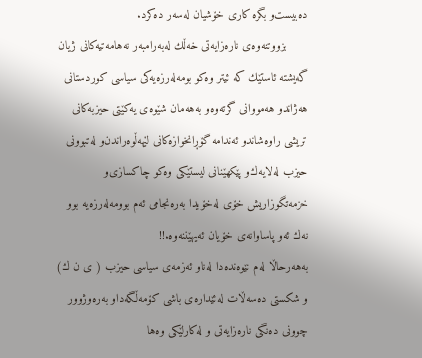ده‌بیست‌و بگره‌ كاری خۆشیان له‌سه‌ر ده‌كرد.
      بزووتنه‌وه‌ی ناره‌زایه‌تی خه‌ڵك له‌به‌رامبه‌ر نه‌هامه‌تیه‌كانی ژیان گه‌یشته‌ ئاستێك كه‌ ئیتر وه‌كو بومه‌له‌رزه‌یه‌كی سیاسی كوردستانی هه‌ژاند‌و هه‌مووانی گرته‌وه‌‌و به‌هه‌مان شێوه‌ی یه‌كێتی حیزبه‌كانی تریشی راوه‌شاند‌و ئه‌ندامه‌ گۆڕانخوازه‌كانی لێهه‌ڵوه‌راندن‌و له‌تبوونی حیزب له‌لایه‌ك‌و پێكهێنانی لیستێكی وه‌كو چاكسازی‌و خزمه‌تگوزاریش خۆی له‌خۆیدا به‌ره‌نجامی ئه‌م بوومه‌له‌رزه‌یه‌ بوو نه‌ك ئه‌و پاساوانه‌ی خۆیان ئه‌یهێننه‌وه‌.!!
به‌هه‌رحاڵا له‌م نێوه‌نده‌دا له‌ناو ئه‌زمه‌ی سیاسی حیزب ( ی ن ك) و شكستی ده‌سه‌ڵات له‌ئێداره‌ی باشی كۆمه‌ڵگه‌دا‌و به‌ره‌‌وژوور چوونی ده‌نگی ناره‌زایه‌تی ‌و له‌كارلێكی وه‌ها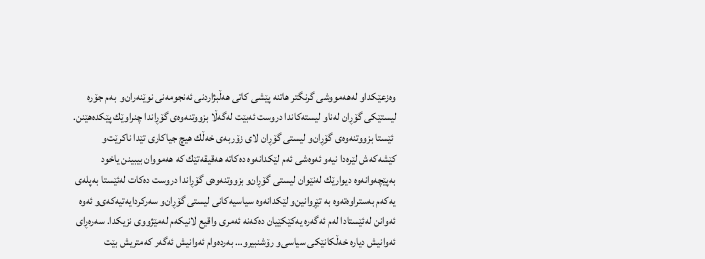وه‌زعێكدا‌و له‌هه‌مووشی گرنگتر هاتنه‌ پێشی كاتی هه‌ڵبژاردنی ئه‌نجومه‌نی نوێنه‌ران‌و  به‌م جۆره‌ لیستێكی گۆڕان له‌ناو لیسته‌كاندا دروست ئه‌بێت له‌گه‌ڵا بزووتنه‌وه‌ی گۆڕاندا چنراوێك پێكده‌هێنن.
 ئێستا بزووتنه‌وه‌ی گۆڕان‌و لیستی گۆڕان لای زۆربه‌ی خه‌ڵك هیچ جیاكاری تێدا ناكرێت‌و كێشه‌كه‌ش لێره‌دا نیه‌‌و ئه‌وه‌شی ئه‌م لێكدانه‌وه‌ ده‌كاته‌ هه‌قیقه‌تێك كه‌ هه‌مووان بیبینن یاخود به‌پێچه‌وانه‌وه‌ دیوارێك له‌نێوان لیستی گۆڕان‌و بزووتنه‌وه‌ی گۆڕاندا دروست ده‌كات له‌ئێستا به‌پله‌ی یه‌كه‌م به‌ستراوه‌ته‌وه‌ به‌ تێڕوانین‌و لێكدانه‌وه‌ سیاسیه‌كانی لیستی گۆڕان‌و سه‌ركردایه‌تیه‌كه‌ی‌و ئه‌وه‌ ئه‌وانن له‌ئێستادا له‌م ئه‌گه‌ره‌ یه‌كێكێیان ده‌كه‌نه‌ ئه‌مری واقیع لانیكه‌م له‌مێژووی نزیكدا. سه‌ره‌ڕای ئه‌وانیش دیاره‌ خه‌ڵكانێكی سیاسی‌و رۆشنبیر‌و… به‌رده‌وام ئه‌وانیش ئه‌گه‌ر كه‌متریش بێت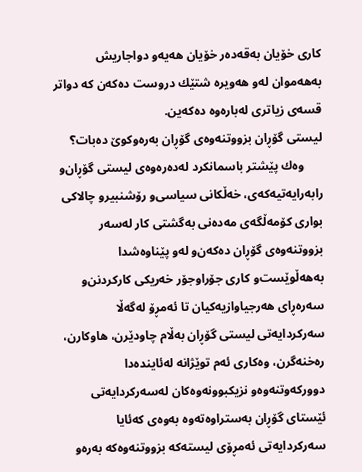كاری خۆیان به‌قه‌ده‌ر خۆیان هه‌یه‌‌و دواجاریش به‌هه‌موان له‌و هه‌ویره‌ شتێك دروست ده‌كه‌ن كه‌ دواتر قسه‌ی زیاتری له‌باره‌وه‌ ده‌كه‌ین.
لیستی گۆڕان بزووتنه‌وه‌ی گۆڕان به‌ره‌وكوێ‌ ده‌بات؟
      وه‌ك پێشتر باسمانكرد له‌ده‌ره‌وه‌ی لیستی گۆڕان‌و رابه‌رایه‌تیه‌كه‌ی، خه‌ڵكانی سیاسی‌و رۆشنبیرو چالاكی بواری كۆمه‌ڵگه‌ی مه‌ده‌نی به‌گشتی كار له‌سه‌ر بزووتنه‌وه‌ی گۆڕان ده‌كه‌ن‌و له‌و پێناوه‌شدا به‌هه‌ڵوێست‌و كاری جۆراوجۆر خه‌ریكی كاركردنن‌و سه‌ره‌ڕای هه‌رجیاوازیه‌كیان تا ئه‌مڕۆ له‌گه‌ڵا سه‌ركردایه‌تی لیستی گۆڕان به‌ڵام چاودێرن، هاوكارن، ره‌خنه‌گرن، وه‌كاری ئه‌م توێژانه‌ له‌ئاینده‌دا دووركه‌وتنه‌وه‌‌و نزیكبوونه‌وه‌كان له‌سه‌ركردایه‌تی ئێستای گۆڕان به‌ستراوه‌ته‌وه‌ به‌وه‌ی كه‌ئایا سه‌ركردایه‌تی ئه‌مڕۆی لیسته‌كه‌ بزووتنه‌وه‌كه‌ به‌ره‌و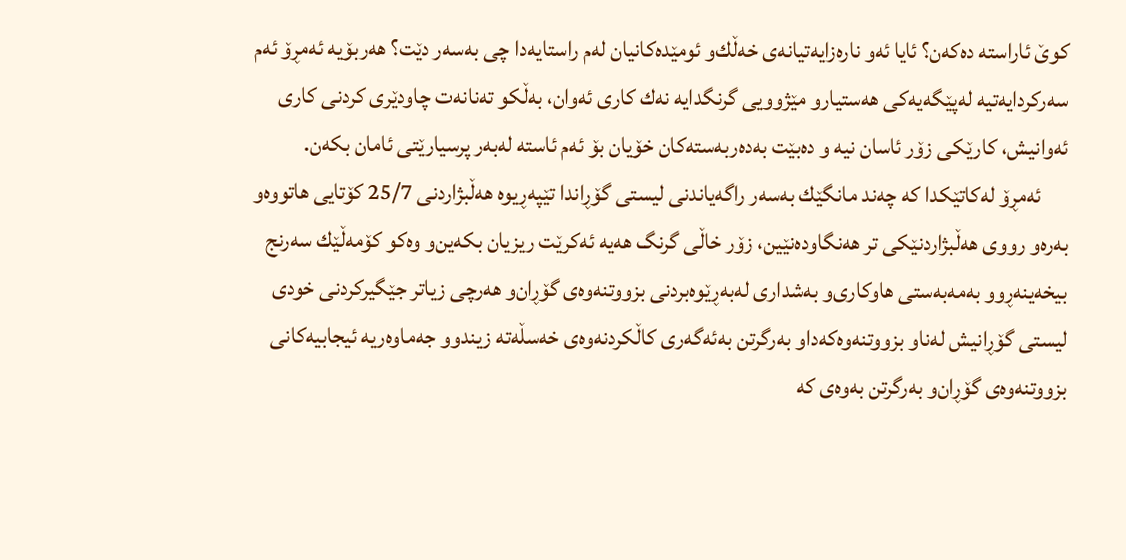كوێ‌ ئاراسته‌ ده‌كه‌ن؟ ئایا ئه‌و ناره‌زایه‌تیانه‌ی خه‌ڵك‌و ئومێده‌كانیان له‌م راستایه‌دا چی به‌سه‌ر دێت؟ هه‌ربۆیه‌ ئه‌مڕۆ ئه‌م سه‌ركردایه‌تیه‌ له‌پێگه‌یه‌كی هه‌ستیار‌و مێژوویی گرنگدایه‌ نه‌ك كاری ئه‌وان، به‌ڵكو ته‌نانه‌ت چاودێری كردنی كاری ئه‌وانیش، كارێكی زۆر ئاسان نیه‌ ‌و ده‌بێت به‌ده‌ربه‌سته‌كان خۆیان بۆ ئه‌م ئاسته‌ له‌به‌ر پرسیارێتی ئامان بكه‌ن.
      ئه‌مڕۆ له‌كاتێكدا كه‌ چه‌ند مانگێك به‌سه‌ر راگه‌یاندنی لیستی گۆڕاندا تێپه‌ڕیوه‌ هه‌ڵبژاردنی 25/7 كۆتایی هاتووه‌‌و به‌ره‌و رووی هه‌ڵبژاردنێكی تر هه‌نگاوده‌نێین، زۆر خاڵی گرنگ هه‌یه‌ ئه‌كرێت ریزیان بكه‌ین‌و وه‌كو كۆمه‌ڵێك سه‌رنج بیخه‌ینه‌ڕوو به‌مه‌به‌ستی هاوكاری‌و به‌شداری له‌به‌ڕێوه‌بردنی بزووتنه‌وه‌ی گۆڕان‌و هه‌رچی زیاتر جێگیركردنی خودی لیستی گۆڕانیش له‌ناو بزووتنه‌وه‌كه‌دا‌و به‌رگرتن به‌ئه‌گه‌ری كاڵكردنه‌وه‌ی خه‌سڵه‌ته‌ زیندوو جه‌ماوه‌ریه‌ ئیجابیه‌كانی بزووتنه‌وه‌ی گۆڕان‌و به‌رگرتن به‌وه‌ی كه‌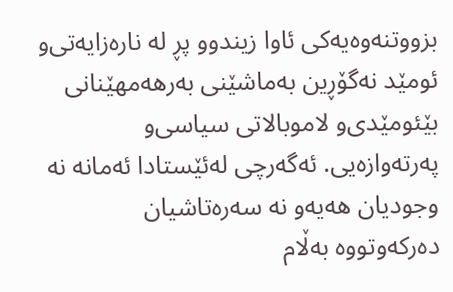بزووتنه‌وه‌یه‌كی ئاوا زیندوو پڕ له‌ ناره‌زایه‌تی‌و ئومێد نه‌گۆڕین به‌ماشێنی به‌رهه‌مهێنانی بێئومێدی‌و لاموبالاتی سیاسی‌و په‌رته‌وازه‌یی. ئه‌گه‌رچی له‌ئێستادا ئه‌مانه‌ نه‌ وجودیان هه‌یه‌‌و نه‌ سه‌ره‌تاشیان ده‌ركه‌وتووه‌ به‌ڵام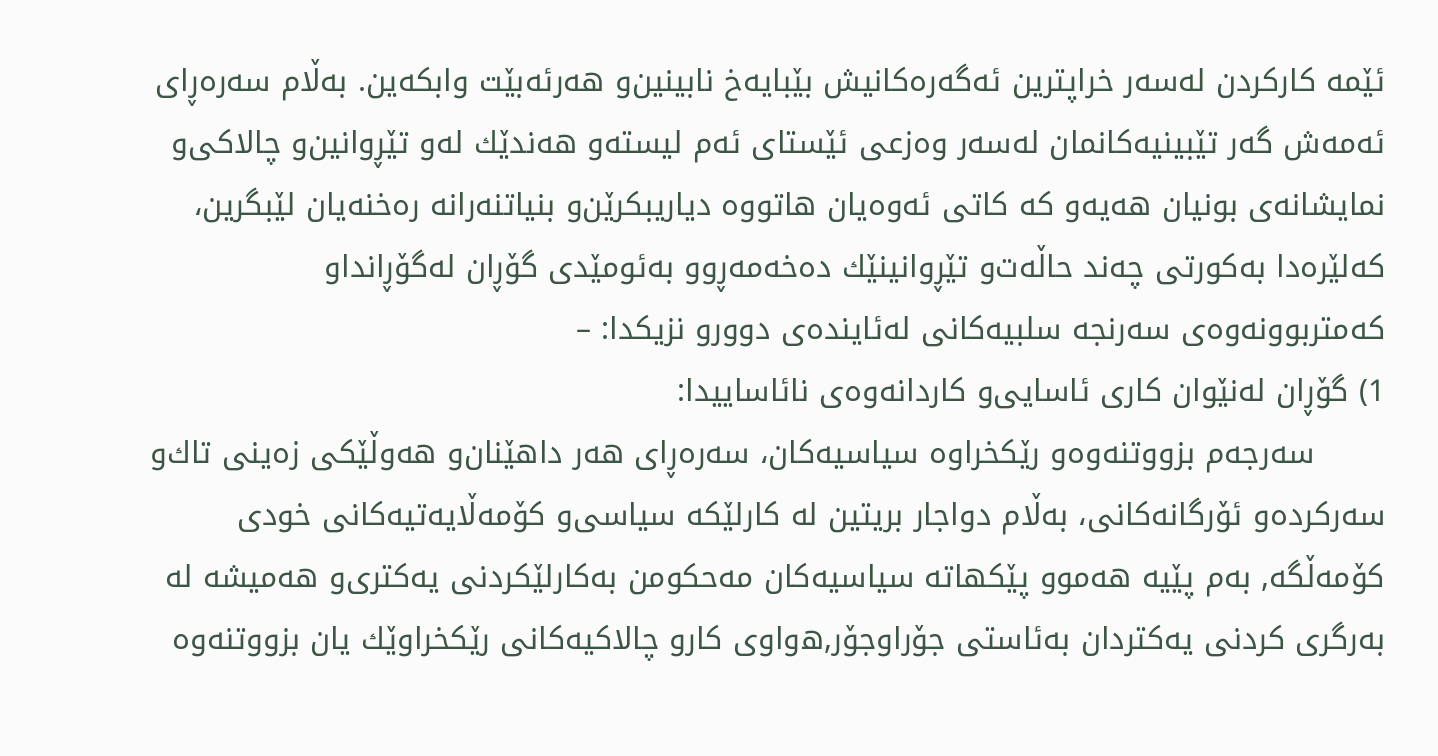ئێمه‌ كاركردن له‌سه‌ر خراپترین ئه‌گه‌ره‌كانیش بێبایه‌خ نابینین‌و هه‌رئه‌بێت وابكه‌ین. به‌ڵام سه‌ره‌ڕای ئه‌مه‌ش گه‌ر تێبینیه‌كانمان له‌سه‌ر وه‌زعی ئێستای ئه‌م لیسته‌‌و هه‌ندێك له‌و تێڕوانین‌و چالاكی‌و نمایشانه‌ی بونیان هه‌یه‌‌و كه‌ كاتی ئه‌وه‌یان هاتووه‌ دیاریبكرێن‌و بنیاتنه‌رانه‌ ره‌خنه‌یان لێبگرین، كه‌لێره‌دا به‌كورتی چه‌ند حاڵه‌ت‌و تێڕوانینێك ده‌خه‌مه‌ڕوو به‌ئومێدی گۆڕان له‌گۆڕاندا‌و كه‌متربوونه‌وه‌ی سه‌رنجه‌ سلبیه‌كانی له‌ئاینده‌ی دوورو نزیكدا: –
1) گۆڕان له‌نێوان كاری ئاسایی‌و كاردانه‌وه‌ی نائاساییدا:
       سه‌رجه‌م بزووتنه‌وه‌‌و رێكخراوه‌ سیاسیه‌كان، سه‌ره‌ڕای هه‌ر داهێنان‌و هه‌وڵێكی زه‌ینی تاك‌و سه‌ركرده‌‌و ئۆرگانه‌كانی، به‌ڵام دواجار بریتین له‌ كارلێكه‌ سیاسی‌و كۆمه‌ڵایه‌تیه‌كانی خودی كۆمه‌ڵگه‌, به‌م پێیه‌ هه‌موو پێكهاته‌ سیاسیه‌كان مه‌حكومن به‌كارلێكردنی یه‌كتری‌و هه‌میشه‌ له‌ به‌رگری كردنی یه‌كتردان به‌ئاستی جۆراوجۆر,ه‌واوی كارو چالاكیه‌كانی رێكخراوێك یان بزووتنه‌وه‌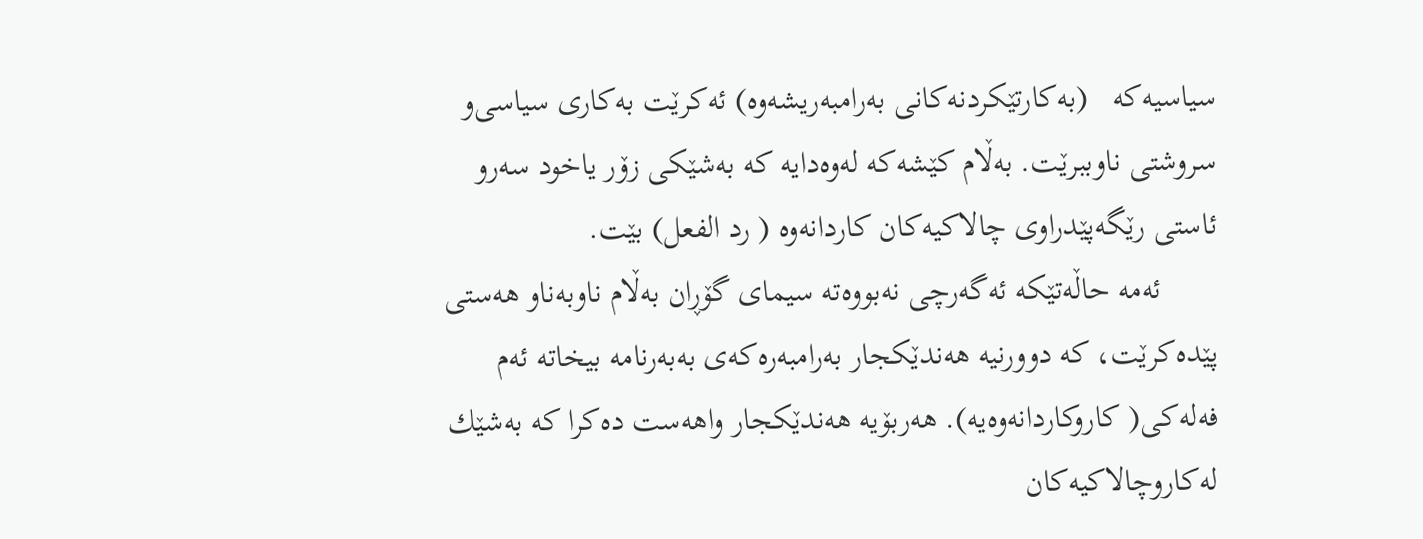سیاسیه‌كه‌   (به‌كارتێكردنه‌كانی به‌رامبه‌ریشه‌وه‌) ئه‌كرێت به‌كاری سیاسی‌و سروشتی ناوببرێت. به‌ڵام كێشه‌كه‌ له‌وه‌دایه‌ كه‌ به‌شێكی زۆر یاخود سه‌رو ئاستی رێگه‌پێدراوی چالاكیه‌كان كاردانه‌وه‌ ( رد الفعل) بێت.
       ئه‌مه‌ حاڵه‌تێكه‌ ئه‌گه‌رچی نه‌بووه‌ته‌ سیمای گۆڕان به‌ڵام ناوبه‌ناو هه‌ستی پێده‌كرێت، كه‌ دوورنیه‌ هه‌ندێكجار به‌رامبه‌ره‌كه‌ی به‌به‌رنامه‌ بیخاته‌ ئه‌م فه‌له‌كی( كاروكاردانه‌وه‌یه‌). هه‌ربۆیه‌ هه‌ندێكجار واهه‌ست ده‌كرا كه‌ به‌شێك له‌كاروچالاكیه‌كان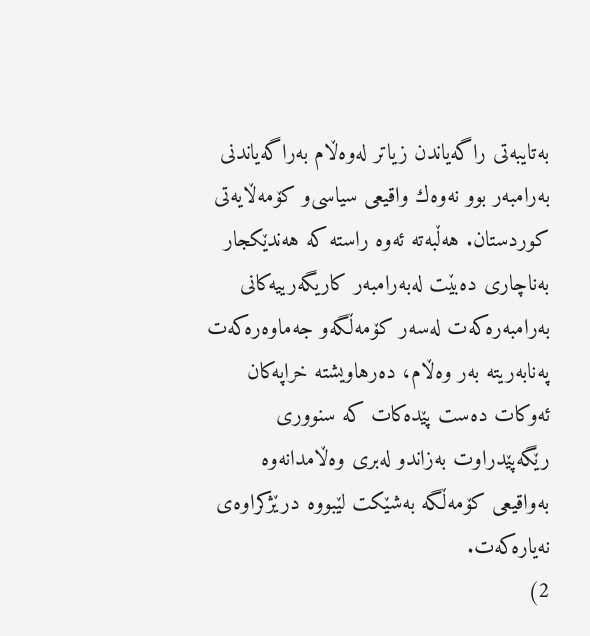به‌تایبه‌تی راگه‌یاندن زیاتر له‌وه‌ڵام به‌راگه‌یاندنی به‌رامبه‌ر بوو نه‌وه‌ك واقیعی سیاسی‌و كۆمه‌ڵایه‌تی كوردستان. هه‌ڵبه‌ته‌ ئه‌وه‌ راسته‌ كه‌ هه‌ندێكجار به‌ناچاری ده‌بێت له‌به‌رامبه‌ر كاریگه‌رییه‌كانی به‌رامبه‌ره‌كه‌ت له‌سه‌ر كۆمه‌ڵگه‌‌و جه‌ماوه‌ره‌كه‌ت په‌نابه‌ریته‌ به‌ر وه‌ڵام، ده‌رهاویشته‌ خراپه‌كان ئه‌وكات ده‌ست پێده‌كات كه‌ سنووری رێگه‌پێدراوت به‌زاند‌و له‌بری وه‌ڵامدانه‌وه‌ به‌واقیعی كۆمه‌ڵگه‌ به‌شێكت لێبووه‌ درێژكراوه‌ی نه‌یاره‌كه‌ت.
2)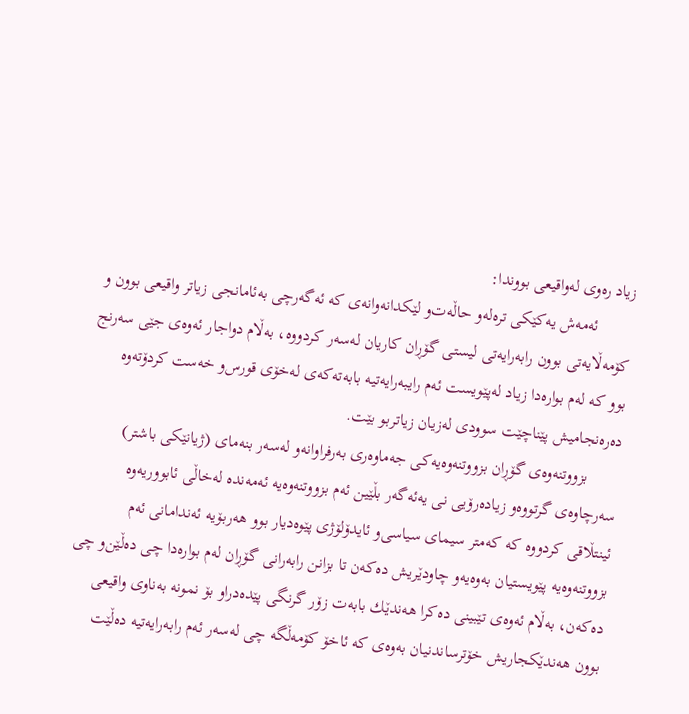زیاد ره‌وی له‌واقیعی بووندا:
        ئه‌مه‌ش یه‌كێكی تره‌له‌و حاڵه‌ت‌و لێكدانه‌وانه‌ی كه‌ ئه‌گه‌رچی به‌ئامانجی زیاتر واقیعی بوون ‌و كۆمه‌ڵایه‌تی بوون رابه‌رایه‌تی لیستی گۆڕان كاریان له‌سه‌ر كردووه‌، به‌ڵام دواجار ئه‌وه‌ی جێی سه‌رنج بوو كه‌ له‌م بواره‌دا زیاد له‌پێویست ئه‌م رایبه‌رایه‌تیه‌ بابه‌ته‌كه‌ی له‌خۆی قورس‌و خه‌ست كردۆته‌وه‌ ده‌ره‌نجامیش پێناچێت سوودی له‌زیان زیاتربو بێت.
       بزووتنه‌وه‌ی گۆڕان بزووتنه‌وه‌یه‌كی جه‌ماوه‌ری به‌رفراوانه‌‌و له‌سه‌ر بنه‌مای (ژیانێكی باشتر) سه‌رچاوه‌ی گرتووه‌‌و زیاده‌رۆیی نی یه‌ئه‌گه‌ر بڵێین ئه‌م بزووتنه‌وه‌یه‌ ئه‌مه‌نده‌ له‌خاڵی ئابووریه‌وه‌ ئینتڵاقی كردووه‌ كه‌ كه‌متر سیمای سیاسی‌و ئایدۆلۆژی پێوه‌دیار بوو هه‌ربۆیه‌ ئه‌ندامانی ئه‌م بزووتنه‌وه‌یه‌ پێویستیان به‌وه‌یه‌‌و چاودێریش ده‌كه‌ن تا بزانن رابه‌رانی گۆڕان له‌م بواره‌دا چی ده‌ڵێن‌و چی ده‌كه‌ن، به‌ڵام ئه‌وه‌ی تێبینی ده‌كرا هه‌ندێك بابه‌ت زۆر گرنگی پێده‌دراو بۆ نمونه‌ به‌ناوی واقیعی بوون هه‌ندێكجاریش خۆترساندنیان به‌وه‌ی كه‌ ئاخۆ كۆمه‌ڵگه‌ چی له‌سه‌ر ئه‌م رابه‌رایه‌تیه‌ ده‌ڵێت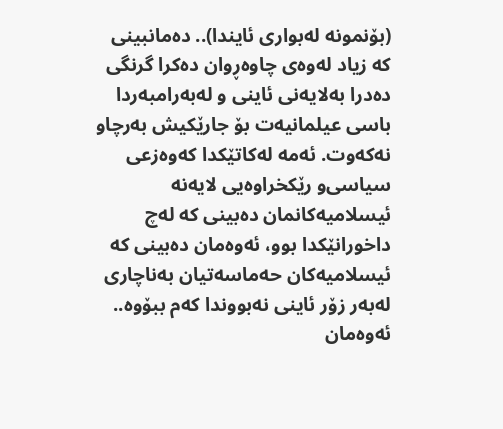(بۆنمونه‌ له‌بواری ئایندا).. ده‌مانبینی كه‌ زیاد له‌وه‌ی چاوه‌ڕوان ده‌كرا گرنگی ده‌درا به‌لایه‌نی ئاینی ‌و له‌به‌رامبه‌ردا باسی عیلمانیه‌ت بۆ جارێكیش به‌رچاو نه‌كه‌وت. ئه‌مه‌ له‌كاتێكدا كه‌وه‌زعی سیاسی‌و رێكخراوه‌یی لایه‌نه‌ ئیسلامیه‌كانمان ده‌بینی كه‌ له‌چ داخورانێكدا بوو، ئه‌وه‌مان ده‌بینی كه‌ ئیسلامیه‌كان حه‌ماسه‌تیان به‌ناچاری له‌به‌ر زۆر ئاینی نه‌بووندا كه‌م ببۆوه‌.. ئه‌وه‌مان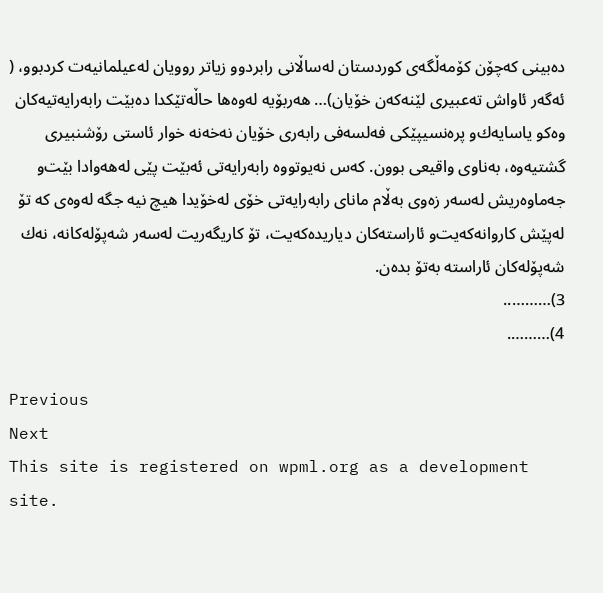ده‌بینی كه‌چۆن كۆمه‌ڵگه‌ی كوردستان له‌ساڵانی رابردوو زیاتر روویان له‌عیلمانیه‌ت كردبوو، ( ئه‌گه‌ر ئاواش ته‌عبیری لێنه‌كه‌ن خۆیان)… هه‌ربۆیه‌ له‌وه‌ها حاڵه‌تێكدا ده‌بێت رابه‌رایه‌تیه‌كان وه‌كو یاسایه‌ك‌و پره‌نسیپێكی فه‌لسه‌فی رابه‌ری خۆیان نه‌خه‌نه‌ خوار ئاستی رۆشنبیری گشتیه‌وه‌، به‌ناوی واقیعی بوون. كه‌س نه‌یوتووه‌ رابه‌رایه‌تی ئه‌بێت پێی له‌هه‌وادا بێت‌و جه‌ماوه‌ریش له‌سه‌ر زه‌وی به‌ڵام مانای رابه‌رایه‌تی خۆی له‌خۆیدا هیچ نیه‌ جگه‌ له‌وه‌ی كه‌ تۆ له‌پێش كاروانه‌كه‌یت‌و ئاراسته‌كان دیاریده‌كه‌یت، تۆ كاریگه‌ریت له‌سه‌ر شه‌پۆله‌كانه‌، نه‌ك شه‌پۆله‌كان ئاراسته‌ به‌تۆ بده‌ن.
3)………..
4)……….

Previous
Next
This site is registered on wpml.org as a development site.